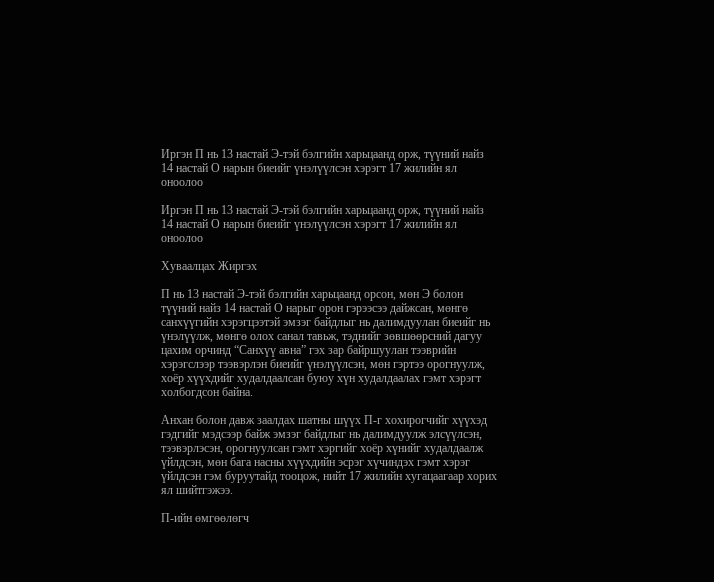Иргэн П нь 13 настай Э-тэй бэлгийн харьцаанд орж, түүний найз 14 настай О нарын биеийг үнэлүүлсэн хэрэгт 17 жилийн ял оноолоо

Иргэн П нь 13 настай Э-тэй бэлгийн харьцаанд орж, түүний найз 14 настай О нарын биеийг үнэлүүлсэн хэрэгт 17 жилийн ял оноолоо

Хуваалцах Жиргэх

П нь 13 настай Э-тэй бэлгийн харьцаанд орсон, мөн Э болон түүний найз 14 настай О нарыг орон гэрээсээ дайжсан, мөнгө санхүүгийн хэрэгцээтэй эмзэг байдлыг нь далимдуулан биеийг нь үнэлүүлж, мөнгө олох санал тавьж, тэднийг зөвшөөрсний дагуу цахим орчинд “Санхүү авна” гэх зар байршуулан тээврийн хэрэгслээр тээвэрлэн биеийг үнэлүүлсэн, мөн гэртээ орогнуулж, хоёр хүүхдийг худалдаалсан буюу хүн худалдаалах гэмт хэрэгт холбогдсон байна.

Анхан болон давж заалдах шатны шүүх П-г хохирогчийг хүүхэд гэдгийг мэдсээр байж эмзэг байдлыг нь далимдуулж элсүүлсэн, тээвэрлэсэн, орогнуулсан гэмт хэргийг хоёр хүнийг худалдаалж үйлдсэн, мөн бага насны хүүхдийн эсрэг хүчиндэх гэмт хэрэг үйлдсэн гэм буруутайд тооцож, нийт 17 жилийн хугацаагаар хорих ял шийтгэжээ.

П-ийн өмгөөлөгч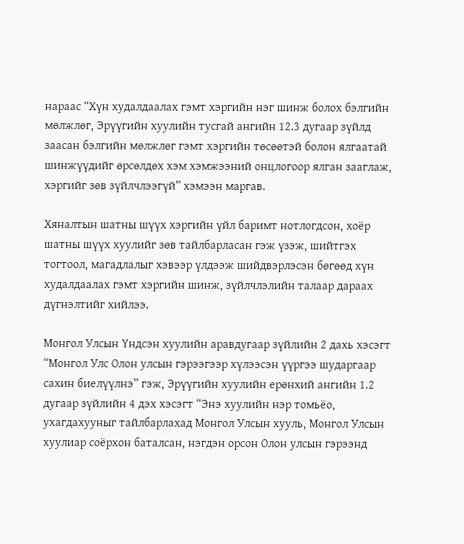нараас “Хүн худалдаалах гэмт хэргийн нэг шинж болох бэлгийн мөлжлөг, Эрүүгийн хуулийн тусгай ангийн 12.3 дугаар зүйлд заасан бэлгийн мөлжлөг гэмт хэргийн төсөөтэй болон ялгаатай шинжүүдийг өрсөлдөх хэм хэмжээний онцлогоор ялган зааглаж, хэргийг зөв зүйлчлээгүй” хэмээн маргав.

Хяналтын шатны шүүх хэргийн үйл баримт нотлогдсон, хоёр шатны шүүх хуулийг зөв тайлбарласан гэж үзэж, шийтгэх тогтоол, магадлалыг хэвээр үлдээж шийдвэрлэсэн бөгөөд хүн худалдаалах гэмт хэргийн шинж, зүйлчлэлийн талаар дараах дүгнэлтийг хийлээ.

Монгол Улсын Үндсэн хуулийн аравдугаар зүйлийн 2 дахь хэсэгт “Монгол Улс Олон улсын гэрээгээр хүлээсэн үүргээ шударгаар сахин биелүүлнэ” гэж, Эрүүгийн хуулийн ерөнхий ангийн 1.2 дугаар зүйлийн 4 дэх хэсэгт “Энэ хуулийн нэр томьёо, ухагдахууныг тайлбарлахад Монгол Улсын хууль, Монгол Улсын хуулиар соёрхон баталсан, нэгдэн орсон Олон улсын гэрээнд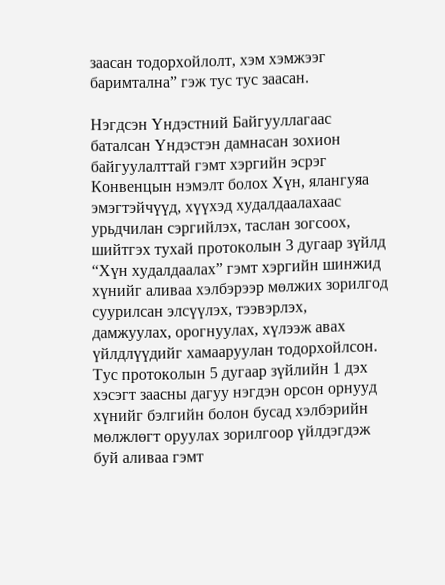заасан тодорхойлолт, хэм хэмжээг баримтална” гэж тус тус заасан.

Нэгдсэн Үндэстний Байгууллагаас баталсан Үндэстэн дамнасан зохион байгуулалттай гэмт хэргийн эсрэг Конвенцын нэмэлт болох Хүн, ялангуяа эмэгтэйчүүд, хүүхэд худалдаалахаас урьдчилан сэргийлэх, таслан зогсоох, шийтгэх тухай протоколын 3 дугаар зүйлд “Хүн худалдаалах” гэмт хэргийн шинжид хүнийг аливаа хэлбэрээр мөлжих зорилгод суурилсан элсүүлэх, тээвэрлэх, дамжуулах, орогнуулах, хүлээж авах үйлдлүүдийг хамааруулан тодорхойлсон. Тус протоколын 5 дугаар зүйлийн 1 дэх хэсэгт заасны дагуу нэгдэн орсон орнууд хүнийг бэлгийн болон бусад хэлбэрийн мөлжлөгт оруулах зорилгоор үйлдэгдэж буй аливаа гэмт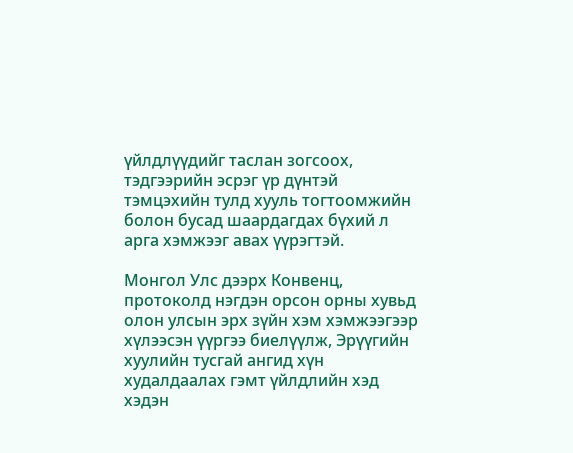үйлдлүүдийг таслан зогсоох, тэдгээрийн эсрэг үр дүнтэй тэмцэхийн тулд хууль тогтоомжийн болон бусад шаардагдах бүхий л арга хэмжээг авах үүрэгтэй.

Монгол Улс дээрх Конвенц, протоколд нэгдэн орсон орны хувьд олон улсын эрх зүйн хэм хэмжээгээр хүлээсэн үүргээ биелүүлж, Эрүүгийн хуулийн тусгай ангид хүн худалдаалах гэмт үйлдлийн хэд хэдэн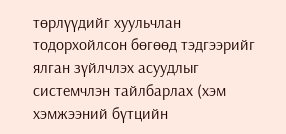төрлүүдийг хуульчлан тодорхойлсон бөгөөд тэдгээрийг ялган зүйлчлэх асуудлыг системчлэн тайлбарлах (хэм хэмжээний бүтцийн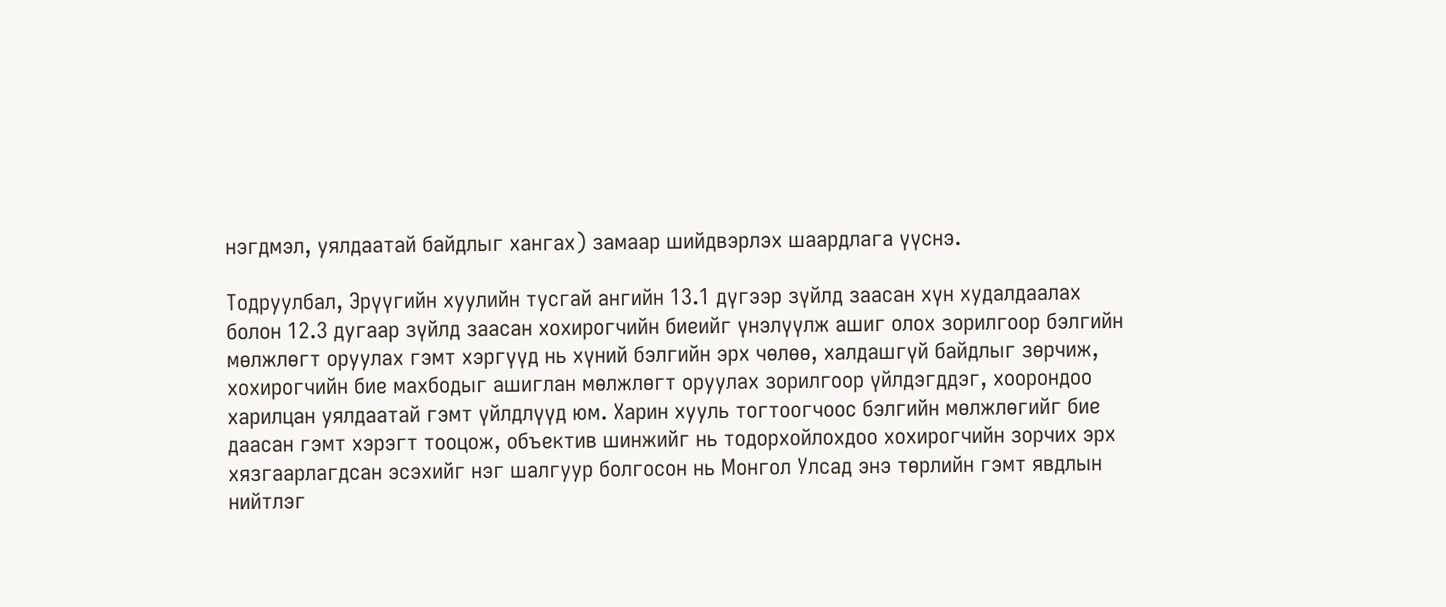нэгдмэл, уялдаатай байдлыг хангах) замаар шийдвэрлэх шаардлага үүснэ.

Тодруулбал, Эрүүгийн хуулийн тусгай ангийн 13.1 дүгээр зүйлд заасан хүн худалдаалах болон 12.3 дугаар зүйлд заасан хохирогчийн биеийг үнэлүүлж ашиг олох зорилгоор бэлгийн мөлжлөгт оруулах гэмт хэргүүд нь хүний бэлгийн эрх чөлөө, халдашгүй байдлыг зөрчиж, хохирогчийн бие махбодыг ашиглан мөлжлөгт оруулах зорилгоор үйлдэгддэг, хоорондоо харилцан уялдаатай гэмт үйлдлүүд юм. Харин хууль тогтоогчоос бэлгийн мөлжлөгийг бие даасан гэмт хэрэгт тооцож, объектив шинжийг нь тодорхойлохдоо хохирогчийн зорчих эрх хязгаарлагдсан эсэхийг нэг шалгуур болгосон нь Монгол Улсад энэ төрлийн гэмт явдлын нийтлэг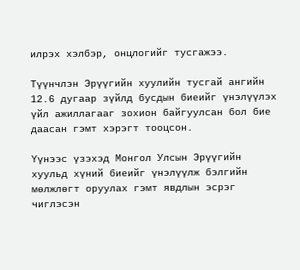илрэх хэлбэр, онцлогийг тусгажээ.

Түүнчлэн Эрүүгийн хуулийн тусгай ангийн 12.6 дугаар зүйлд бусдын биеийг үнэлүүлэх үйл ажиллагааг зохион байгуулсан бол бие даасан гэмт хэрэгт тооцсон.

Үүнээс үзэхэд Монгол Улсын Эрүүгийн хуульд хүний биеийг үнэлүүлж бэлгийн мөлжлөгт оруулах гэмт явдлын эсрэг чиглэсэн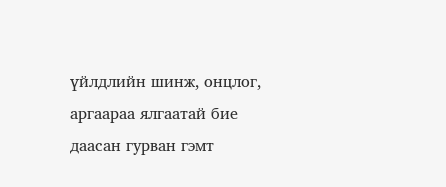үйлдлийн шинж, онцлог, аргаараа ялгаатай бие даасан гурван гэмт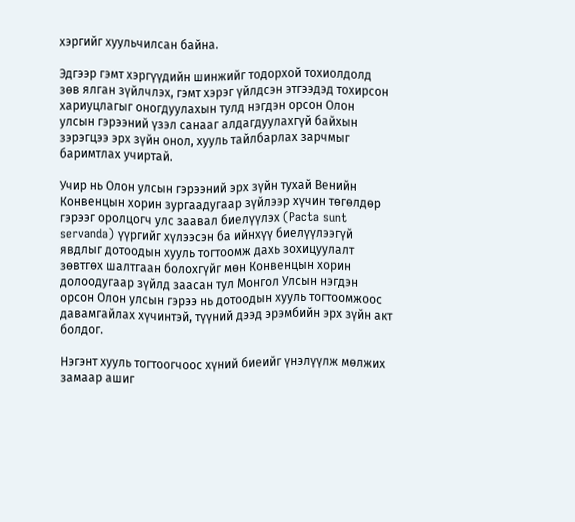хэргийг хуульчилсан байна.

Эдгээр гэмт хэргүүдийн шинжийг тодорхой тохиолдолд зөв ялган зүйлчлэх, гэмт хэрэг үйлдсэн этгээдэд тохирсон хариуцлагыг оногдуулахын тулд нэгдэн орсон Олон улсын гэрээний үзэл санааг алдагдуулахгүй байхын зэрэгцээ эрх зүйн онол, хууль тайлбарлах зарчмыг баримтлах учиртай.

Учир нь Олон улсын гэрээний эрх зүйн тухай Венийн Конвенцын хорин зургаадугаар зүйлээр хүчин төгөлдөр гэрээг оролцогч улс заавал биелүүлэх (Pacta sunt servanda) үүргийг хүлээсэн ба ийнхүү биелүүлээгүй явдлыг дотоодын хууль тогтоомж дахь зохицуулалт зөвтгөх шалтгаан болохгүйг мөн Конвенцын хорин долоодугаар зүйлд заасан тул Монгол Улсын нэгдэн орсон Олон улсын гэрээ нь дотоодын хууль тогтоомжоос давамгайлах хүчинтэй, түүний дээд эрэмбийн эрх зүйн акт болдог.

Нэгэнт хууль тогтоогчоос хүний биеийг үнэлүүлж мөлжих замаар ашиг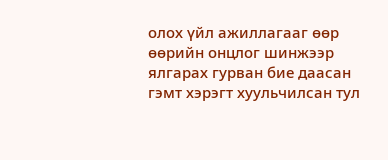олох үйл ажиллагааг өөр өөрийн онцлог шинжээр ялгарах гурван бие даасан гэмт хэрэгт хуульчилсан тул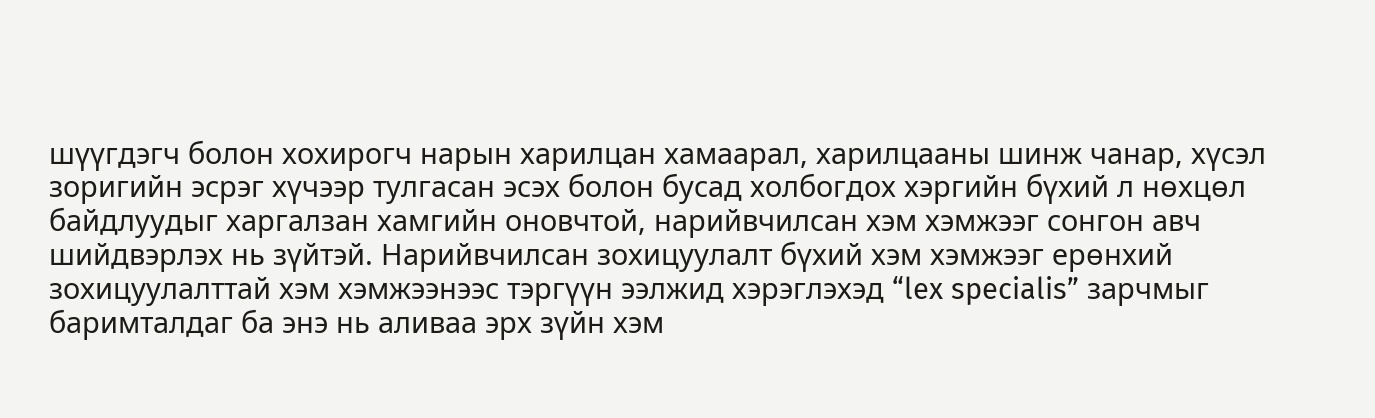шүүгдэгч болон хохирогч нарын харилцан хамаарал, харилцааны шинж чанар, хүсэл зоригийн эсрэг хүчээр тулгасан эсэх болон бусад холбогдох хэргийн бүхий л нөхцөл байдлуудыг харгалзан хамгийн оновчтой, нарийвчилсан хэм хэмжээг сонгон авч шийдвэрлэх нь зүйтэй. Нарийвчилсан зохицуулалт бүхий хэм хэмжээг ерөнхий зохицуулалттай хэм хэмжээнээс тэргүүн ээлжид хэрэглэхэд “lex specialis” зарчмыг баримталдаг ба энэ нь аливаа эрх зүйн хэм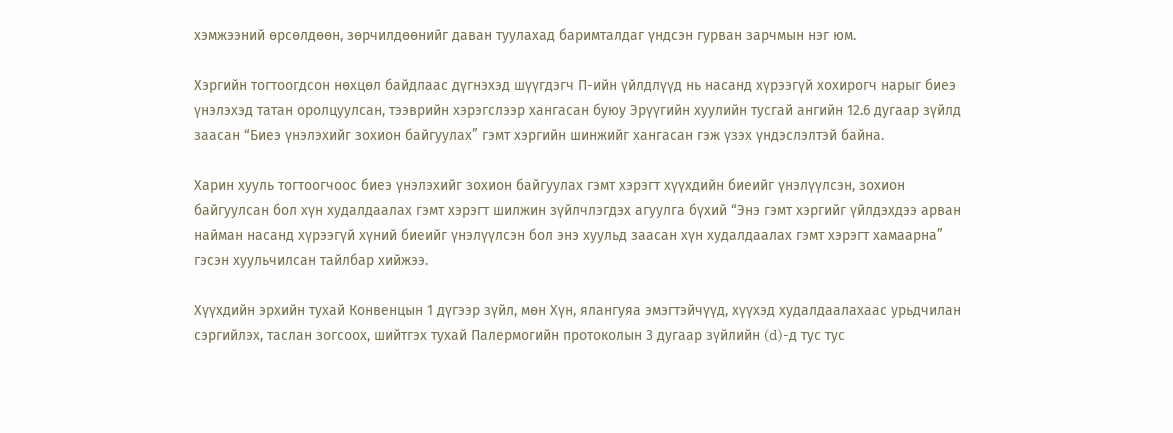хэмжээний өрсөлдөөн, зөрчилдөөнийг даван туулахад баримталдаг үндсэн гурван зарчмын нэг юм.

Хэргийн тогтоогдсон нөхцөл байдлаас дүгнэхэд шүүгдэгч П-ийн үйлдлүүд нь насанд хүрээгүй хохирогч нарыг биеэ үнэлэхэд татан оролцуулсан, тээврийн хэрэгслээр хангасан буюу Эрүүгийн хуулийн тусгай ангийн 12.6 дугаар зүйлд заасан “Биеэ үнэлэхийг зохион байгуулах” гэмт хэргийн шинжийг хангасан гэж үзэх үндэслэлтэй байна.

Харин хууль тогтоогчоос биеэ үнэлэхийг зохион байгуулах гэмт хэрэгт хүүхдийн биеийг үнэлүүлсэн, зохион байгуулсан бол хүн худалдаалах гэмт хэрэгт шилжин зүйлчлэгдэх агуулга бүхий “Энэ гэмт хэргийг үйлдэхдээ арван найман насанд хүрээгүй хүний биеийг үнэлүүлсэн бол энэ хуульд заасан хүн худалдаалах гэмт хэрэгт хамаарна” гэсэн хуульчилсан тайлбар хийжээ.

Хүүхдийн эрхийн тухай Конвенцын 1 дүгээр зүйл, мөн Хүн, ялангуяа эмэгтэйчүүд, хүүхэд худалдаалахаас урьдчилан сэргийлэх, таслан зогсоох, шийтгэх тухай Палермогийн протоколын 3 дугаар зүйлийн (d)-д тус тус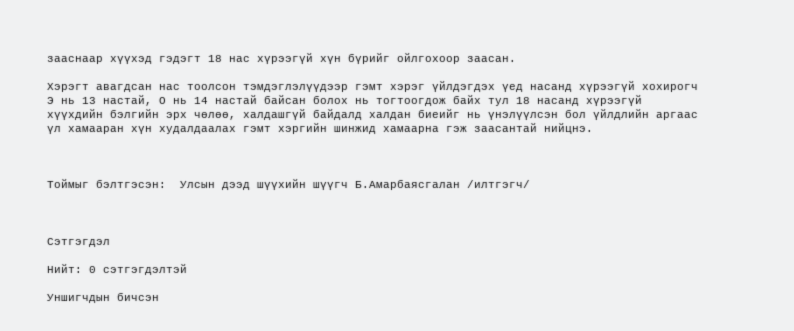зааснаар хүүхэд гэдэгт 18 нас хүрээгүй хүн бүрийг ойлгохоор заасан.

Хэрэгт авагдсан нас тоолсон тэмдэглэлүүдээр гэмт хэрэг үйлдэгдэх үед насанд хүрээгүй хохирогч Э нь 13 настай, О нь 14 настай байсан болох нь тогтоогдож байх тул 18 насанд хүрээгүй хүүхдийн бэлгийн эрх чөлөө, халдашгүй байдалд халдан биеийг нь үнэлүүлсэн бол үйлдлийн аргаас үл хамааран хүн худалдаалах гэмт хэргийн шинжид хамаарна гэж заасантай нийцнэ.



Тоймыг бэлтгэсэн:  Улсын дээд шүүхийн шүүгч Б.Амарбаясгалан /илтгэгч/



Сэтгэгдэл

Нийт: 0 сэтгэгдэлтэй

Уншигчдын бичсэн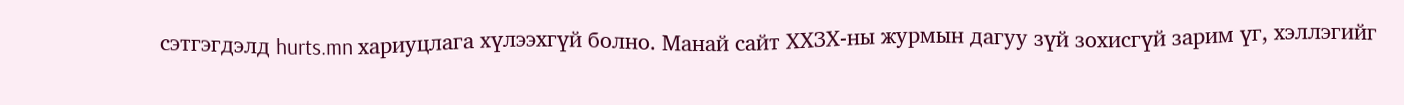сэтгэгдэлд hurts.mn хариуцлага хүлээхгүй болно. Манай сайт ХХЗХ-ны журмын дагуу зүй зохисгүй зарим үг, хэллэгийг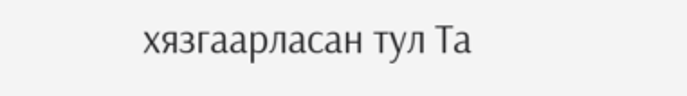хязгаарласан тул Та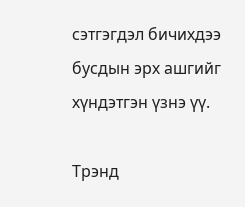сэтгэгдэл бичихдээ бусдын эрх ашгийг хүндэтгэн үзнэ үү.

Трэнд